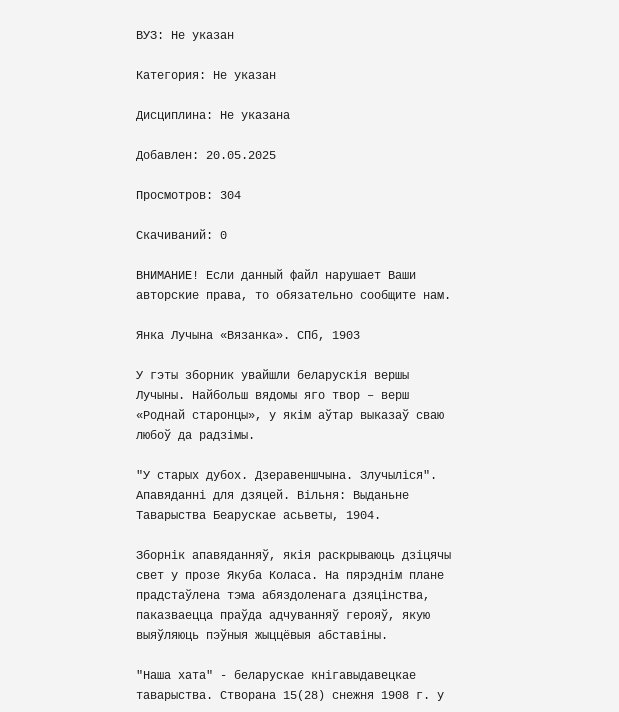ВУЗ: Не указан

Категория: Не указан

Дисциплина: Не указана

Добавлен: 20.05.2025

Просмотров: 304

Скачиваний: 0

ВНИМАНИЕ! Если данный файл нарушает Ваши авторские права, то обязательно сообщите нам.

Янка Лучына «Вязанка». СПб, 1903

У гэты зборник увайшли беларускія вершы Лучыны. Найбольш вядомы яго твор – верш «Роднай старонцы», у якім аўтар выказаў сваю любоў да радзімы.

"У старых дубох. Дзеравеншчына. Злучыліся". Апавяданні для дзяцей. Вільня: Выданьне Таварыства Беарускае асьветы, 1904.

Зборнік апавяданняў, якія раскрываюць дзіцячы свет у прозе Якуба Коласа. На пярэднім плане прадстаўлена тэма абяздоленага дзяцінства, паказваецца праўда адчуванняў герояў, якую выяўляюць пэўныя жыццёвыя абставіны.

"Наша хата" - беларускае кнігавыдавецкае таварыства. Створана 15(28) снежня 1908 г. у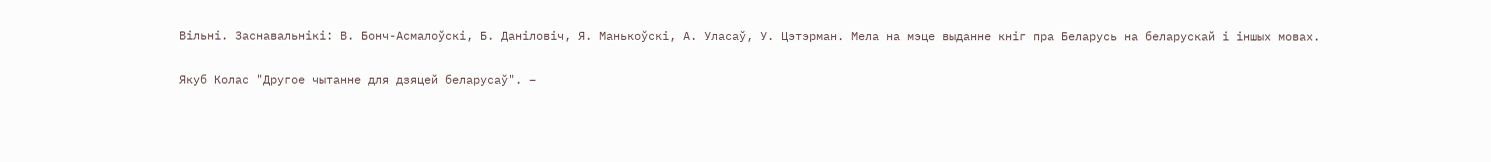Вільні. Заснавальнікі: В. Бонч-Асмалоўскі, Б. Даніловіч, Я. Манькоўскі, А. Уласаў, У. Цэтэрман. Мела на мэце выданне кніг пра Беларусь на беларускай і іншых мовах.

Якуб Колас "Другое чытанне для дзяцей беларусаў". –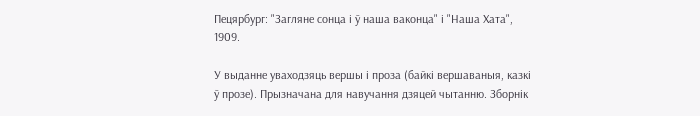Пецярбург: "Загляне сонца і ў наша ваконца" і "Наша Хата", 1909.

У выданне уваходзяць вершы і проза (байкі вершаваныя, казкі ў прозе). Прызначана для навучання дзяцей чытанню. Зборнік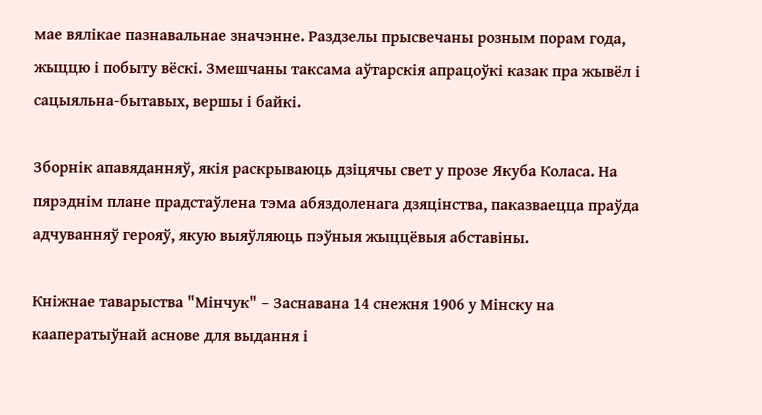мае вялікае пазнавальнае значэнне. Раздзелы прысвечаны розным порам года, жыццю і побыту вёскі. Змешчаны таксама аўтарскія апрацоўкі казак пра жывёл і сацыяльна-бытавых, вершы і байкі.

Зборнік апавяданняў, якія раскрываюць дзіцячы свет у прозе Якуба Коласа. На пярэднім плане прадстаўлена тэма абяздоленага дзяцінства, паказваецца праўда адчуванняў герояў, якую выяўляюць пэўныя жыццёвыя абставіны.

Кніжнае таварыства "Мінчук" – Заснавана 14 снежня 1906 у Мінску на кааператыўнай аснове для выдання і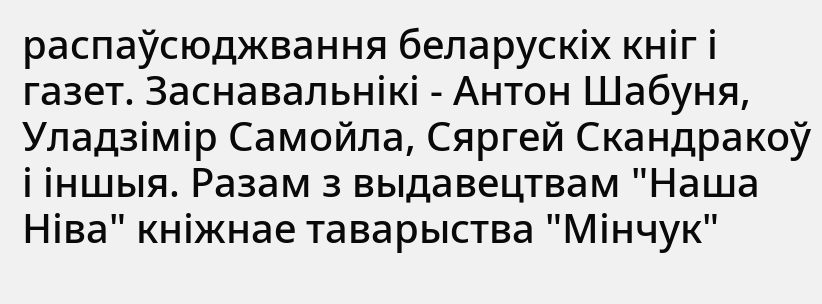распаўсюджвання беларускіх кніг і газет. Заснавальнікі - Антон Шабуня, Уладзімір Самойла, Сяргей Скандракоў і іншыя. Разам з выдавецтвам "Наша Ніва" кніжнае таварыства "Мінчук"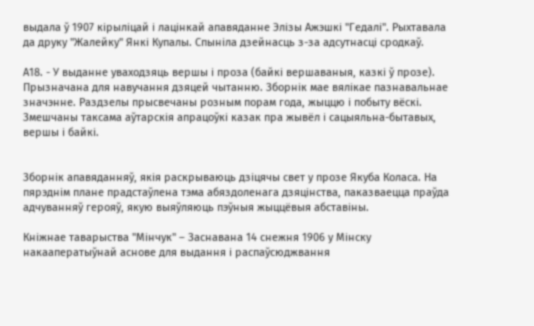выдала ў 1907 кірыліцай і лацінкай апавяданне Элізы Ажэшкі "Гедалі". Рыхтавала да друку "Жалейку" Янкі Купалы. Спыніла дзейнасць з-за адсутнасці сродкаў.

А18. - У выданне уваходзяць вершы і проза (байкі вершаваныя, казкі ў прозе). Прызначана для навучання дзяцей чытанню. Зборнік мае вялікае пазнавальнае значэнне. Раздзелы прысвечаны розным порам года, жыццю і побыту вёскі. Змешчаны таксама аўтарскія апрацоўкі казак пра жывёл і сацыяльна-бытавых, вершы і байкі.


Зборнік апавяданняў, якія раскрываюць дзіцячы свет у прозе Якуба Коласа. На пярэднім плане прадстаўлена тэма абяздоленага дзяцінства, паказваецца праўда адчуванняў герояў, якую выяўляюць пэўныя жыццёвыя абставіны.

Кніжнае таварыства "Мінчук" – Заснавана 14 снежня 1906 у Мінску накааператыўнай аснове для выдання і распаўсюджвання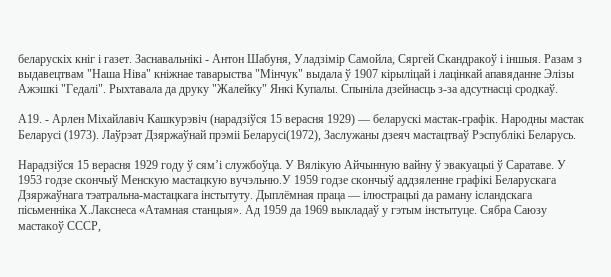беларускіх кніг і газет. Заснавальнікі - Антон Шабуня, Уладзімір Самойла, Сяргей Скандракоў і іншыя. Разам з выдавецтвам "Наша Ніва" кніжнае таварыства "Мінчук" выдала ў 1907 кірыліцай і лацінкай апавяданне Элізы Ажэшкі "Гедалі". Рыхтавала да друку "Жалейку" Янкі Купалы. Спыніла дзейнасць з-за адсутнасці сродкаў.

А19. - Арлен Міхайлавіч Кашкурэвіч (нарадзіўся 15 верасня 1929) — беларускі мастак-графік. Народны мастак Беларусі (1973). Лаўрэат Дзяржаўнай прэміі Беларусі(1972), Заслужаны дзеяч мастацтваў Рэспублікі Беларусь.

Нарадзіўся 15 верасня 1929 году ў сям’і службоўца. У Вялікую Айчынную вайну ў эвакуацыі ў Саратаве. У 1953 годзе скончыў Менскую мастацкую вучэльню.У 1959 годзе скончыў аддзяленне графікі Беларускага Дзяржаўнага тэатральна-мастацкага інстытуту. Дыплёмная праца — ілюстрацыі да раману ісландскага пісьменніка Х.Лакснеса «Атамная станцыя». Ад 1959 да 1969 выкладаў у гэтым інстытуце. Сябра Саюзу мастакоў СССР,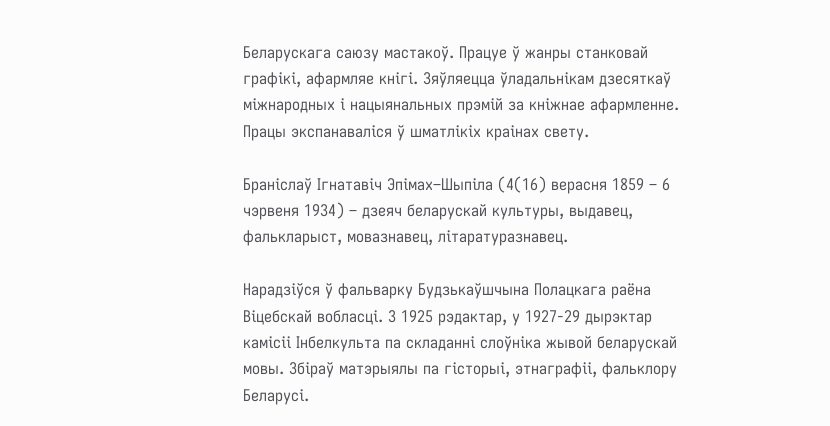Беларускага саюзу мастакоў. Працуе ў жанры станковай графікі, афармляе кнігі. Зяўляецца ўладальнікам дзесяткаў міжнародных і нацыянальных прэмій за кніжнае афармленне. Працы экспанаваліся ў шматлікіх краінах свету.

Браніслаў Ігнатавіч Эпімах–Шыпіла (4(16) верасня 1859 – 6 чэрвеня 1934) – дзеяч беларускай культуры, выдавец, фалькларыст, мовазнавец, літаратуразнавец.

Нарадзіўся ў фальварку Будзькаўшчына Полацкага раёна Віцебскай вобласці. 3 1925 рэдактар, у 1927-29 дырэктар камісіі Інбелкульта па складанні слоўніка жывой беларускай мовы. Збіраў матэрыялы па гісторыі, этнаграфіі, фальклору Беларусі.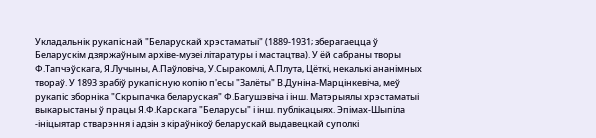Укладальнік рукапіснай "Беларускай хрэстаматыі" (1889-1931; зберагаецца ў Беларускім дзяржаўным архіве-музеі літаратуры і мастацтва). У ёй сабраны творы Ф.Тапчэўскага, Я.Лучыны, А.Паўловіча, У.Сыракомлі, А.Плута, Цёткі, некалькі ананімных твораў. У 1893 зрабіў рукапісную копію п'есы "Залёты" В.Дуніна-Марцінкевіча, меў рукапіс зборніка "Скрыпачка беларуская" Ф.Багушэвіча і інш. Матэрыялы хрэстаматыі выкарыстаны ў працы Я.Ф.Карскага "Беларусы" і інш. публікацыях. Эпімах-Шыпіла -ініцыятар стварэння і адзін з кіраўнікоў беларускай выдавецкай суполкі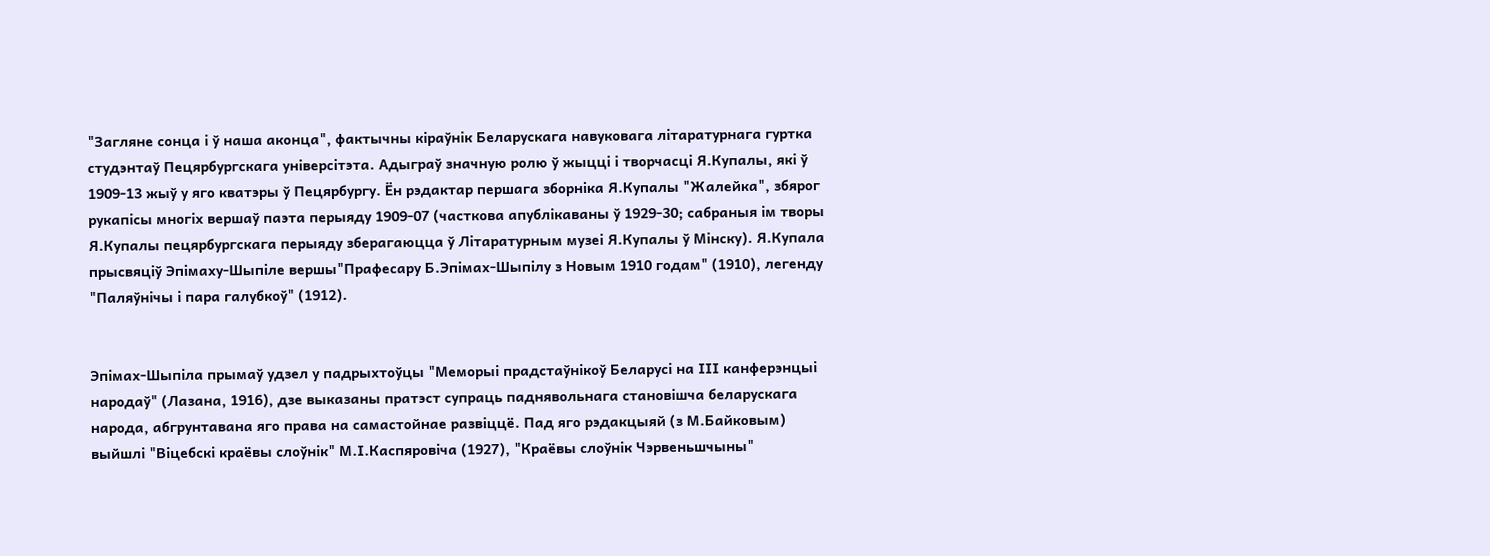"Загляне сонца і ў наша аконца", фактычны кіраўнік Беларускага навуковага літаратурнага гуртка студэнтаў Пецярбургскага універсітэта. Адыграў значную ролю ў жыцці і творчасці Я.Купалы, які ў 1909-13 жыў у яго кватэры ў Пецярбургу. Ён рэдактар першага зборніка Я.Купалы "Жалейка", збярог рукапісы многіх вершаў паэта перыяду 1909-07 (часткова апублікаваны ў 1929-30; сабраныя ім творы Я.Купалы пецярбургскага перыяду зберагаюцца ў Літаратурным музеі Я.Купалы ў Мінску). Я.Купала прысвяціў Эпімаху-Шыпіле вершы"Прафесару Б.Эпімах-Шыпілу з Новым 1910 годам" (1910), легенду "Паляўнічы і пара галубкоў" (1912).


Эпімах-Шыпіла прымаў удзел у падрыхтоўцы "Меморыі прадстаўнікоў Беларусі на ІІІ канферэнцыі народаў" (Лазана, 1916), дзе выказаны пратэст супраць паднявольнага становішча беларускага народа, абгрунтавана яго права на самастойнае развіццё. Пад яго рэдакцыяй (з М.Байковым) выйшлі "Віцебскі краёвы слоўнік" М.І.Каспяровіча (1927), "Краёвы слоўнік Чэрвеньшчыны"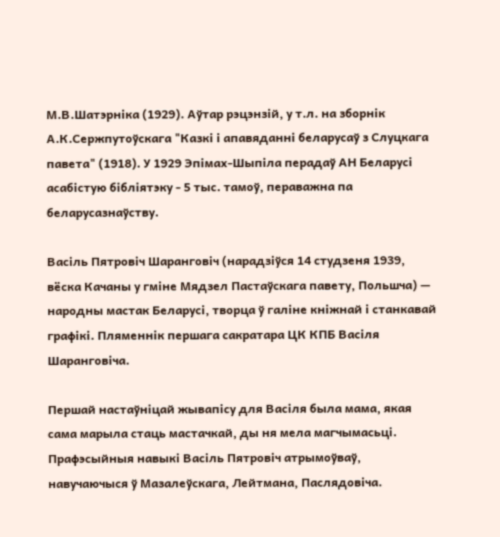М.В.Шатэрніка (1929). Аўтар рэцэнзій, у т.л. на зборнік А.К.Сержпутоўскага "Казкі і апавяданні беларусаў з Слуцкага павета" (1918). У 1929 Эпімах-Шыпіла перадаў АН Беларусі асабістую бібліятэку - 5 тыс. тамоў, пераважна па беларусазнаўству.

Васіль Пятровіч Шаранговіч (нарадзіўся 14 студзеня 1939, вёска Качаны у гміне Мядзел Пастаўскага павету, Польшча) — народны мастак Беларусі, творца ў галіне кніжнай і станкавай графікі. Пляменнік першага сакратара ЦК КПБ Васіля Шаранговіча.

Першай настаўніцай жывапісу для Васіля была мама, якая сама марыла стаць мастачкай, ды ня мела магчымасьці. Прафэсыйныя навыкі Васіль Пятровіч атрымоўваў, навучаючыся ў Мазалеўскага, Лейтмана, Паслядовіча.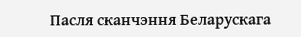Пасля сканчэння Беларускага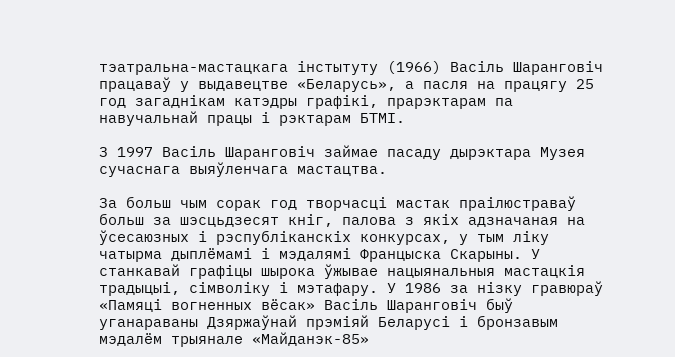тэатральна-мастацкага інстытуту (1966) Васіль Шаранговіч працаваў у выдавецтве «Беларусь», а пасля на працягу 25 год загаднікам катэдры графікі, прарэктарам па навучальнай працы і рэктарам БТМІ.

З 1997 Васіль Шаранговіч займае пасаду дырэктара Музея сучаснага выяўленчага мастацтва.

За больш чым сорак год творчасці мастак праілюстраваў больш за шэсцьдзесят кніг, палова з якіх адзначаная на ўсесаюзных і рэспубліканскіх конкурсах, у тым ліку чатырма дыплёмамі і мэдалямі Францыска Скарыны. У станкавай графіцы шырока ўжывае нацыянальныя мастацкія традыцыі, сімволіку і мэтафару. У 1986 за нізку гравюраў «Памяці вогненных вёсак» Васіль Шаранговіч быў уганараваны Дзяржаўнай прэміяй Беларусі і бронзавым мэдалём трыянале «Майданэк-85»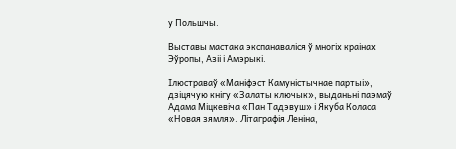у Польшчы.

Выставы мастака экспанаваліся ў многіх краінах Эўропы, Азіі і Амэрыкі.

Ілюстраваў «Маніфэст Камуністычнае партыі», дзіцячую кнігу «Залаты ключык», выданьні паэмаў Адама Міцкевіча «Пан Тадэвуш» і Якуба Коласа «Новая зямля». Літаграфія Леніна,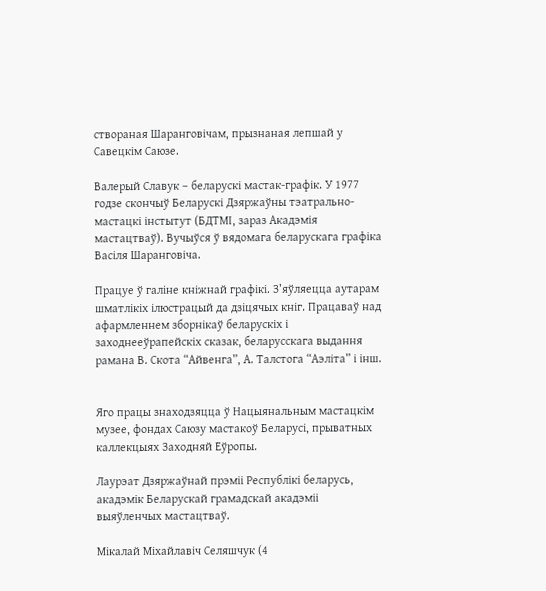створаная Шаранговічам, прызнаная лепшай у Савецкім Саюзе.

Валерый Славук – беларускі мастак-графік. У 1977 годзе скончыў Беларускі Дзяржаўны тэатрально-мастацкі інстытут (БДТМІ, зараз Акадэмія мастацтваў). Вучыўся ў вядомага беларускага графіка Васіля Шаранговіча.

Працуе ў галіне кніжнай графікі. З’яўляецца аутарам шматлікіх ілюстрацый да дзіцячых кніг. Працаваў над афармленнем зборнікаў беларускіх і заходнееўрапейскіх сказак, беларусскага выдання рамана В. Скота “Айвенга”, А. Талстога “Аэліта” і інш.


Яго працы знаходзяцца ў Нацыянальным мастацкім музее, фондах Саюзу мастакоў Беларусі, прыватных каллекцыях Заходняй Еўропы.

Лаурэат Дзяржаўнай прэміі Республікі беларусь, акадэмік Беларускай грамадскай акадэміі выяўленчых мастацтваў.

Мікалай Міхайлавіч Селяшчук (4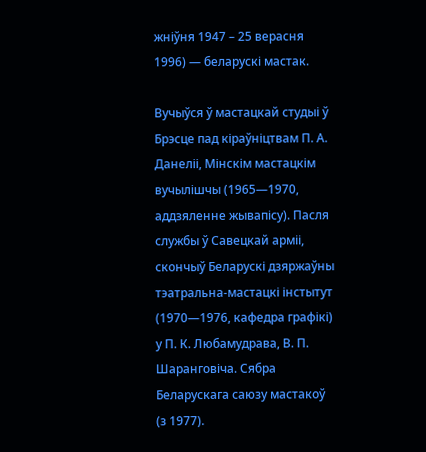жніўня 1947 – 25 верасня 1996) — беларускі мастак.

Вучыўся ў мастацкай студыі ў Брэсце пад кіраўніцтвам П. А. Данеліі, Мінскім мастацкім вучылішчы (1965—1970, аддзяленне жывапісу). Пасля службы ў Савецкай арміі, скончыў Беларускі дзяржаўны тэатральна-мастацкі інстытут (1970—1976, кафедра графікі) у П. К. Любамудрава, В. П. Шаранговіча. Сябра Беларускага саюзу мастакоў (з 1977).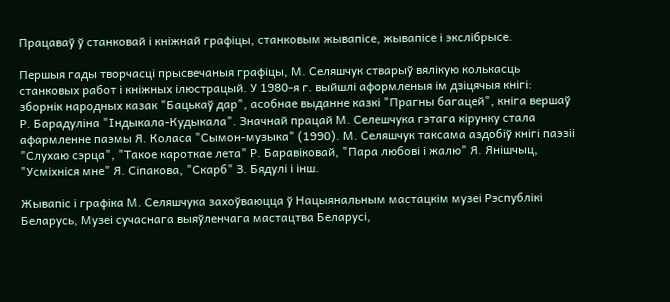Працаваў ў станковай і кніжнай графіцы, станковым жывапісе, жывапісе і экслібрысе.

Першыя гады творчасці прысвечаныя графіцы, М. Селяшчук стварыў вялікую колькасць станковых работ і кніжных ілюстрацый. У 1980-я г. выйшлі аформленыя ім дзіцячыя кнігі: зборнік народных казак "Бацькаў дар", асобнае выданне казкі "Прагны багацей", кніга вершаў Р. Барадуліна "Індыкала-Кудыкала". Значнай працай М. Селешчука гэтага кірунку стала афармленне паэмы Я. Коласа "Сымон-музыка" (1990). М. Селяшчук таксама аздобіў кнігі паэзіі "Слухаю сэрца", "Такое кароткае лета" Р. Баравіковай, "Пара любові і жалю" Я. Янішчыц, "Усміхніся мне" Я. Сіпакова, "Скарб" З. Бядулі і інш.

Жывапіс і графіка М. Селяшчука захоўваюцца ў Нацыянальным мастацкім музеі Рэспублікі Беларусь, Музеі сучаснага выяўленчага мастацтва Беларусі,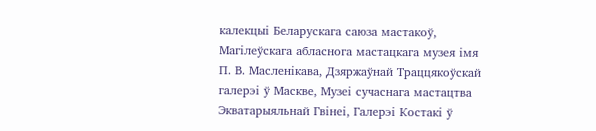калекцыі Беларускага саюза мастакоў, Магілеўскага абласнога мастацкага музея імя П. В. Масленікава, Дзяржаўнай Траццякоўскай галерэі ў Маскве, Музеі сучаснага мастацтва Экватарыяльнай Гвінеі, Галерэі Костакі ў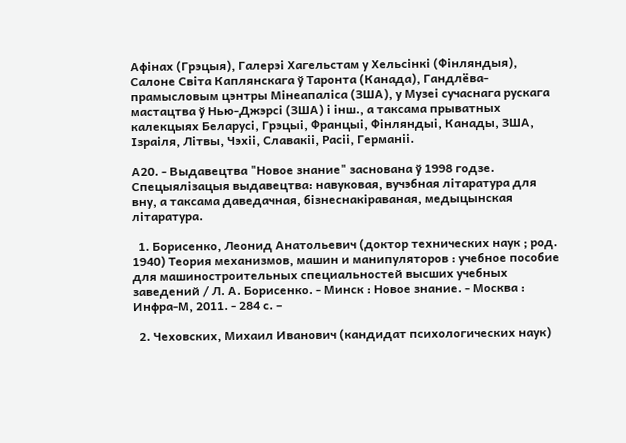Афінах (Грэцыя), Галерэі Хагельстам у Хельсінкі (Фінляндыя), Салоне Світа Каплянскага ў Таронта (Канада), Гандлёва-прамысловым цэнтры Мінеапаліса (ЗША), у Музеі сучаснага рускага мастацтва ў Нью-Джэрсі (ЗША) і інш., а таксама прыватных калекцыях Беларусі, Грэцыі, Францыі, Фінляндыі, Канады, ЗША, Ізраіля, Літвы, Чэхіі, Славакіі, Расіі, Германіі.

А20. - Выдавецтва "Новое знание" заснована ў 1998 годзе. Спецыялізацыя выдавецтва: навуковая, вучэбная літаратура для вну, а таксама даведачная, бізнеснакіраваная, медыцынская літаратура.

  1. Борисенко, Леонид Анатольевич (доктор технических наук ; род. 1940) Теория механизмов, машин и манипуляторов : учебное пособие для машиностроительных специальностей высших учебных заведений / Л. А. Борисенко. - Минск : Новое знание. - Москва : Инфра-М, 2011. - 284 с. –

  2. Чеховских, Михаил Иванович (кандидат психологических наук)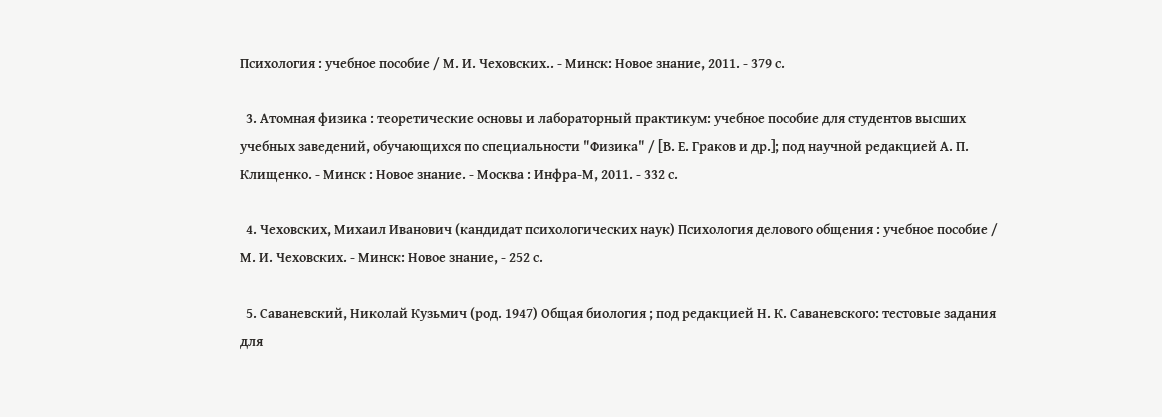Психология : учебное пособие / М. И. Чеховских.. - Минск: Новое знание, 2011. - 379 с.

  3. Атомная физика : теоретические основы и лабораторный практикум: учебное пособие для студентов высших учебных заведений, обучающихся по специальности "Физика" / [В. Е. Граков и др.]; под научной редакцией А. П. Клищенко. - Минск : Новое знание. - Москва : Инфра-М, 2011. - 332 с.

  4. Чеховских, Михаил Иванович (кандидат психологических наук) Психология делового общения : учебное пособие / М. И. Чеховских. - Минск: Новое знание, - 252 с.

  5. Саваневский, Николай Кузьмич (род. 1947) Общая биология ; под редакцией Н. К. Саваневского: тестовые задания для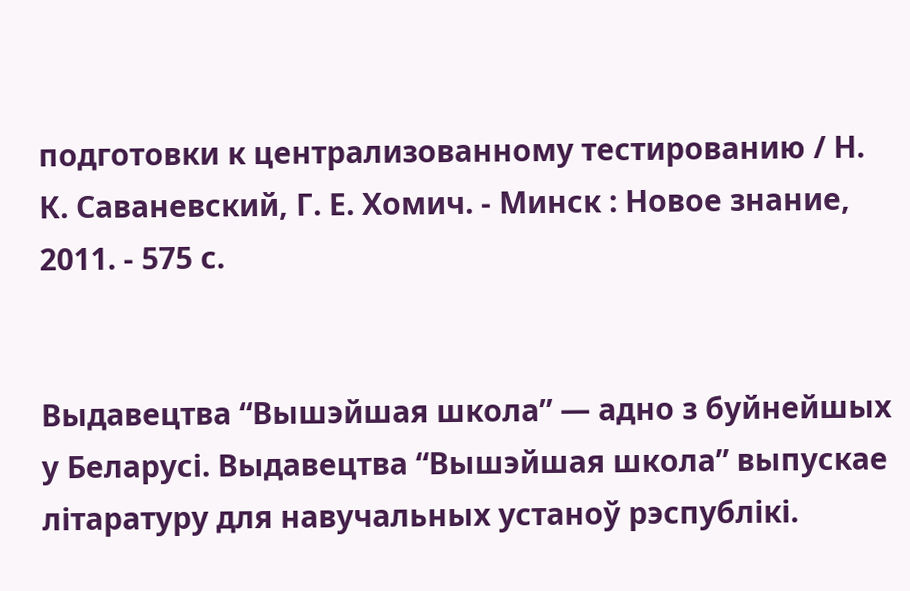подготовки к централизованному тестированию / Н. К. Саваневский, Г. Е. Хомич. - Минск : Новое знание, 2011. - 575 с.


Выдавецтва “Вышэйшая школа” — адно з буйнейшых у Беларусі. Выдавецтва “Вышэйшая школа” выпускае літаратуру для навучальных устаноў рэспублікі.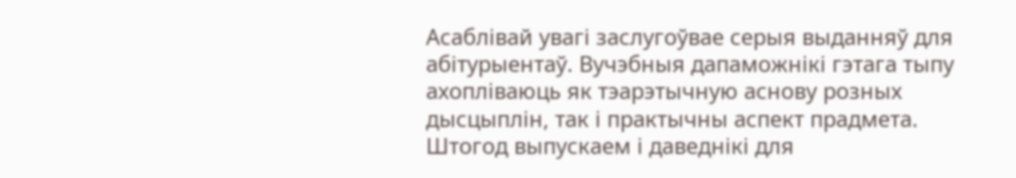Асаблівай увагі заслугоўвае серыя выданняў для абітурыентаў. Вучэбныя дапаможнікі гэтага тыпу ахопліваюць як тэарэтычную аснову розных дысцыплін, так і практычны аспект прадмета. Штогод выпускаем і даведнікі для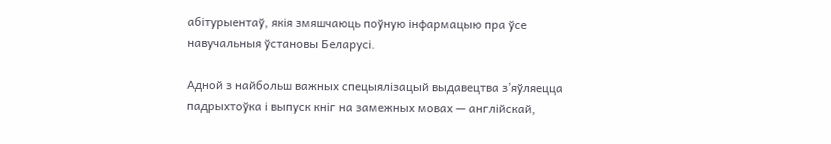абітурыентаў, якія змяшчаюць поўную інфармацыю пра ўсе навучальныя ўстановы Беларусі.

Адной з найбольш важных спецыялізацый выдавецтва з’яўляецца падрыхтоўка і выпуск кніг на замежных мовах — англійскай,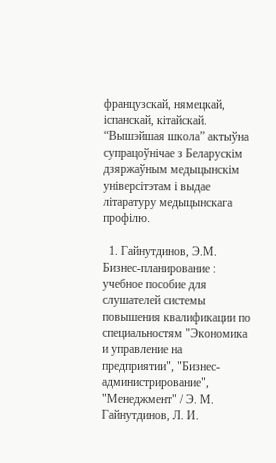французскай, нямецкай, іспанскай, кітайскай. “Вышэйшая школа” актыўна супрацоўнічае з Беларускім дзяржаўным медыцынскім універсітэтам і выдае літаратуру медыцынскага профілю.

  1. Гайнутдинов, Э.М. Бизнес-планирование : учебное пособие для слушателей системы повышения квалификации по специальностям "Экономика и управление на предприятии", "Бизнес-администрирование", "Менеджмент" / Э. М. Гайнутдинов, Л. И.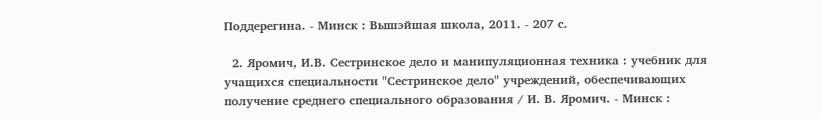Поддерегина. - Минск : Вышэйшая школа, 2011. - 207 с.

  2. Яромич, И.В. Сестринское дело и манипуляционная техника : учебник для учащихся специальности "Сестринское дело" учреждений, обеспечивающих получение среднего специального образования / И. В. Яромич. - Минск :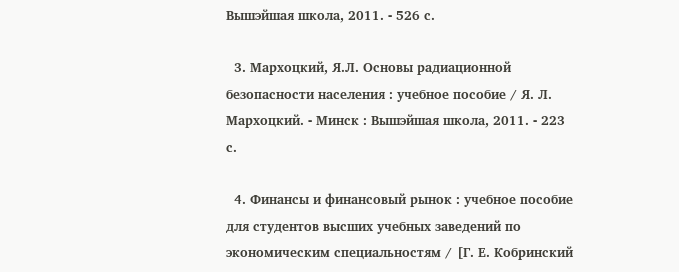Вышэйшая школа, 2011. - 526 с.

  3. Мархоцкий, Я.Л. Основы радиационной безопасности населения : учебное пособие / Я. Л. Мархоцкий. - Минск : Вышэйшая школа, 2011. - 223 с.

  4. Финансы и финансовый рынок : учебное пособие для студентов высших учебных заведений по экономическим специальностям / [Г. Е. Кобринский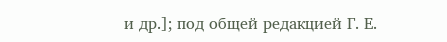и др.]; под общей редакцией Г. Е.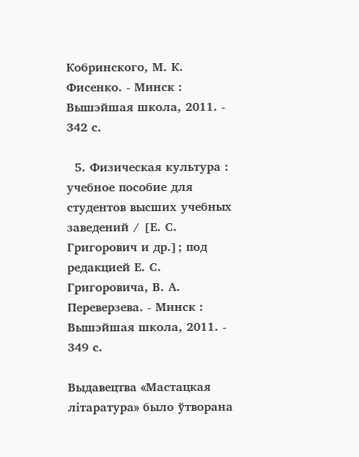Кобринского, М. К. Фисенко. - Минск : Вышэйшая школа, 2011. - 342 с.

  5. Физическая культура : учебное пособие для студентов высших учебных заведений / [Е. С. Григорович и др.]; под редакцией Е. С. Григоровича, В. А. Переверзева. - Минск : Вышэйшая школа, 2011. - 349 с.

Выдавецтва «Мастацкая літаратура» было ўтворана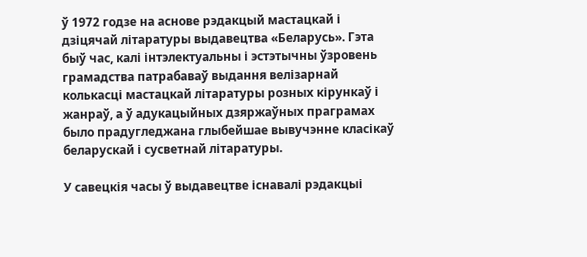ў 1972 годзе на аснове рэдакцый мастацкай і дзіцячай літаратуры выдавецтва «Беларусь». Гэта быў час, калі інтэлектуальны і эстэтычны ўзровень грамадства патрабаваў выдання велізарнай колькасці мастацкай літаратуры розных кірункаў і жанраў, а ў адукацыйных дзяржаўных праграмах было прадугледжана глыбейшае вывучэнне класікаў беларускай і сусветнай літаратуры.

У савецкія часы ў выдавецтве існавалі рэдакцыі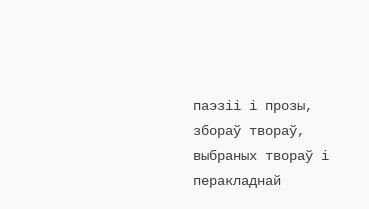паэзіі і прозы, збораў твораў, выбраных твораў і перакладнай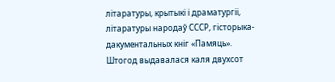літаратуры, крытыкі і драматургіі, літаратуры народаў СССР, гісторыка-дакументальных кніг «Памяць». Штогод выдавалася каля двухсот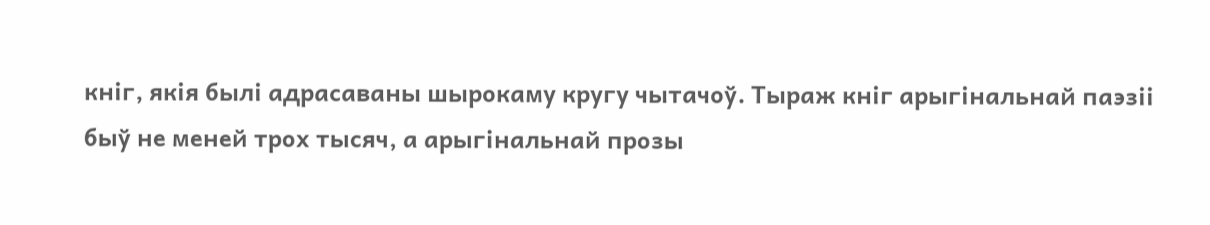кніг, якія былі адрасаваны шырокаму кругу чытачоў. Тыраж кніг арыгінальнай паэзіі быў не меней трох тысяч, а арыгінальнай прозы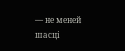— не меней шасці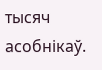тысяч асобнікаў.